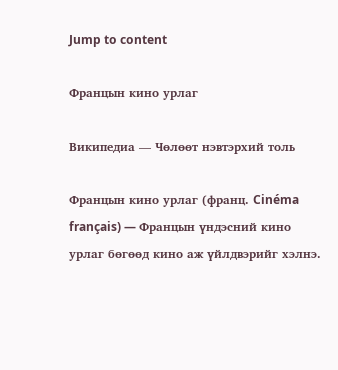Jump to content

Францын кино урлаг

Википедиа — Чөлөөт нэвтэрхий толь

Францын кино урлаг (франц. Cinéma français) — Францын үндэсний кино урлаг бөгөөд кино аж үйлдвэрийг хэлнэ.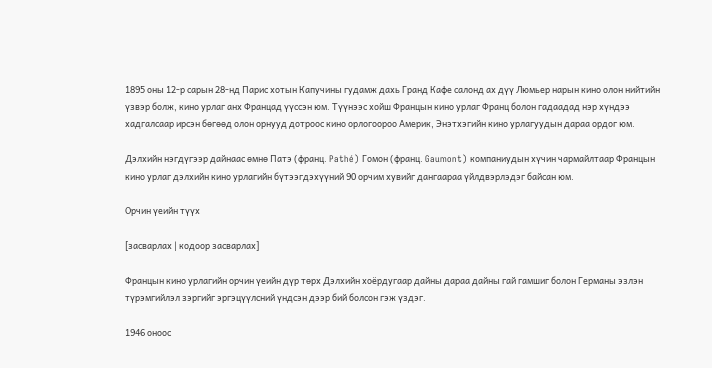1895 оны 12-р сарын 28-нд Парис хотын Капучины гудамж дахь Гранд Кафе салонд ах дүү Люмьер нарын кино олон нийтийн үзвэр болж, кино урлаг анх Францад үүссэн юм. Түүнээс хойш Францын кино урлаг Франц болон гадаадад нэр хүндээ хадгалсаар ирсэн бөгөөд олон орнууд дотроос кино орлогоороо Америк, Энэтхэгийн кино урлагуудын дараа ордог юм.

Дэлхийн нэгдүгээр дайнаас өмнө Патэ (франц. Pathé) Гомон (франц. Gaumont) компаниудын хүчин чармайлтаар Францын кино урлаг дэлхийн кино урлагийн бүтээгдэхүүний 90 орчим хувийг дангаараа үйлдвэрлэдэг байсан юм.

Орчин үеийн түүх

[засварлах | кодоор засварлах]

Францын кино урлагийн орчин үеийн дүр төрх Дэлхийн хоёрдугаар дайны дараа дайны гай гамшиг болон Германы эзлэн түрэмгийлэл зэргийг эргэцүүлсний үндсэн дээр бий болсон гэж үздэг.

1946 оноос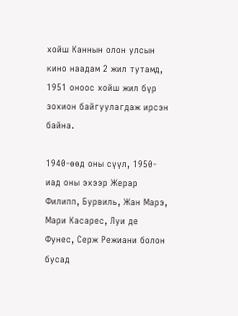хойш Каннын олон улсын кино наадам 2 жил тутамд, 1951 оноос хойш жил бүр зохион байгуулагдаж ирсэн байна.

1940-өөд оны сүүл, 1950-иад оны эхээр Жерар Филипп, Бурвиль, Жан Марэ, Мари Касарес, Луи де Фунес, Серж Режиани болон бусад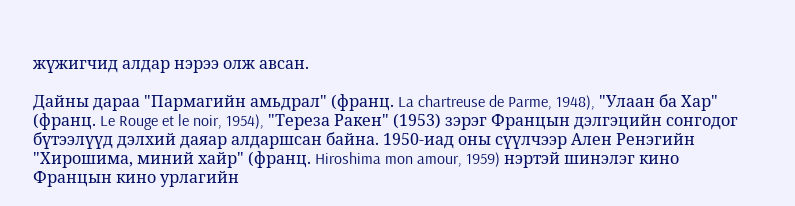жүжигчид алдар нэрээ олж авсан.

Дайны дараа "Пармагийн амьдрал" (франц. La chartreuse de Parme, 1948), "Улаан ба Хар" (франц. Le Rouge et le noir, 1954), "Тереза Ракен" (1953) зэрэг Францын дэлгэцийн сонгодог бүтээлүүд дэлхий даяар алдаршсан байна. 1950-иад оны сүүлчээр Ален Ренэгийн "Хирошима, миний хайр" (франц. Hiroshima mon amour, 1959) нэртэй шинэлэг кино Францын кино урлагийн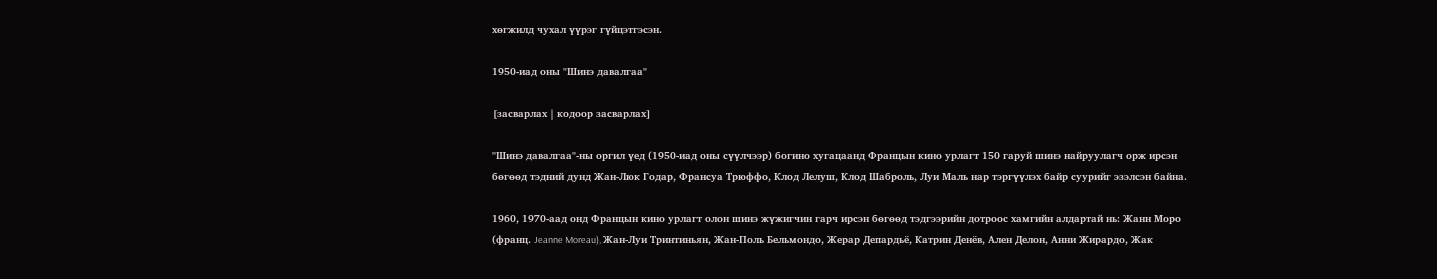хөгжилд чухал үүрэг гүйцэтгэсэн.

1950-иад оны "Шинэ давалгаа"

[засварлах | кодоор засварлах]

"Шинэ давалгаа"-ны оргил үед (1950-иад оны сүүлчээр) богино хугацаанд Францын кино урлагт 150 гаруй шинэ найруулагч орж ирсэн бөгөөд тэдний дунд Жан-Люк Годар, Франсуа Трюффо, Клод Лелуш, Клод Шаброль, Луи Маль нар тэргүүлэх байр суурийг эзэлсэн байна.

1960, 1970-аад онд Францын кино урлагт олон шинэ жүжигчин гарч ирсэн бөгөөд тэдгээрийн дотроос хамгийн алдартай нь: Жанн Моро (франц. Jeanne Moreau), Жан-Луи Тринтиньян, Жан-Поль Бельмондо, Жерар Депардьё, Катрин Денёв, Ален Делон, Анни Жирардо, Жак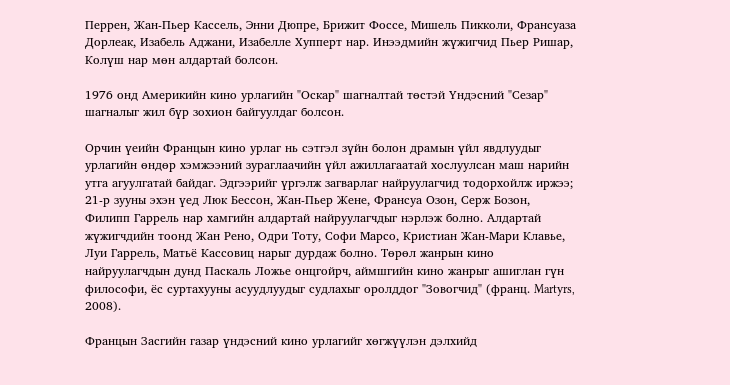Перрен, Жан-Пьер Кассель, Энни Дюпре, Брижит Фоссе, Мишель Пикколи, Франсуаза Дорлеак, Изабель Аджани, Изабелле Хупперт нар. Инээдмийн жүжигчид Пьер Ришар, Колүш нар мөн алдартай болсон.

1976 онд Америкийн кино урлагийн "Оскар" шагналтай төстэй Үндэсний "Сезар" шагналыг жил бүр зохион байгуулдаг болсон.

Орчин үеийн Францын кино урлаг нь сэтгэл зүйн болон драмын үйл явдлуудыг урлагийн өндөр хэмжээний зураглаачийн үйл ажиллагаатай хослуулсан маш нарийн утга агуулгатай байдаг. Эдгээрийг үргэлж загварлаг найруулагчид тодорхойлж иржээ; 21-р зууны эхэн үед Люк Бессон, Жан-Пьер Жене, Франсуа Озон, Серж Бозон, Филипп Гаррель нар хамгийн алдартай найруулагчдыг нэрлэж болно. Алдартай жүжигчдийн тоонд Жан Рено, Одри Тоту, Софи Марсо, Кристиан Жан-Мари Клавье, Луи Гаррель, Матьё Кассовиц нарыг дурдаж болно. Төрөл жанрын кино найруулагчдын дунд Паскаль Ложье онцгойрч, аймшгийн кино жанрыг ашиглан гүн философи, ёс суртахууны асуудлуудыг судлахыг оролддог "Зовогчид" (франц. Martyrs, 2008).

Францын Засгийн газар үндэсний кино урлагийг хөгжүүлэн дэлхийд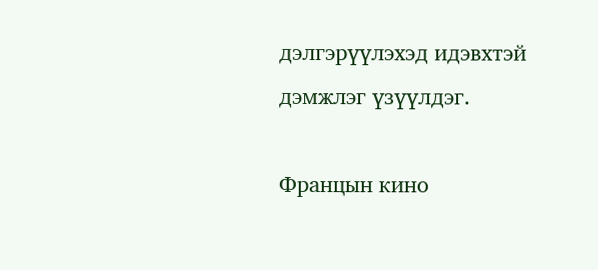дэлгэрүүлэхэд идэвхтэй дэмжлэг үзүүлдэг.

Францын кино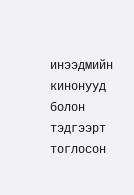инээдмийн кинонууд болон тэдгээрт тоглосон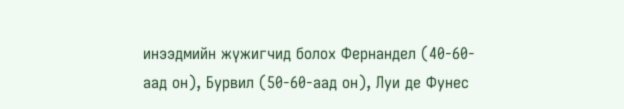инээдмийн жүжигчид болох Фернандел (40-60-аад он), Бурвил (50-60-аад он), Луи де Фунес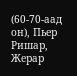(60-70-аад он), Пьер Ришар, Жерар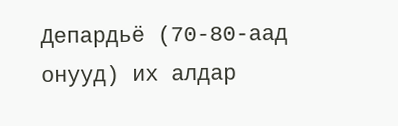Депардьё (70-80-аад онууд) их алдар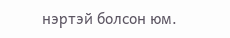нэртэй болсон юм.